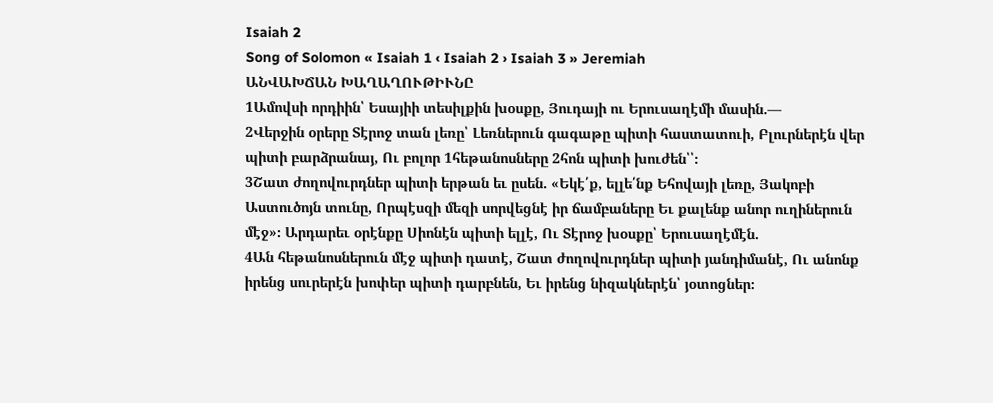Isaiah 2
Song of Solomon « Isaiah 1 ‹ Isaiah 2 › Isaiah 3 » Jeremiah
ԱՆՎԱԽՃԱՆ ԽԱՂԱՂՈՒԹԻՒՆԸ
1Ամովսի որդիին՝ Եսայիի տեսիլքին խօսքը, Յուդայի ու Երուսաղէմի մասին.—
2Վերջին օրերը Տէրոջ տան լեռը՝ Լեռներուն գագաթը պիտի հաստատուի, Բլուրներէն վեր պիտի բարձրանայ, Ու բոլոր 1հեթանոսները 2հոն պիտի խուժեն՝՝։
3Շատ ժողովուրդներ պիտի երթան եւ ըսեն. «Եկէ՛ք, ելլե՛նք Եհովայի լեռը, Յակոբի Աստուծոյն տունը, Որպէսզի մեզի սորվեցնէ իր ճամբաները Եւ քալենք անոր ուղիներուն մէջ»։ Արդարեւ օրէնքը Սիոնէն պիտի ելլէ, Ու Տէրոջ խօսքը՝ Երուսաղէմէն.
4Ան հեթանոսներուն մէջ պիտի դատէ, Շատ ժողովուրդներ պիտի յանդիմանէ, Ու անոնք իրենց սուրերէն խոփեր պիտի դարբնեն, Եւ իրենց նիզակներէն՝ յօտոցներ։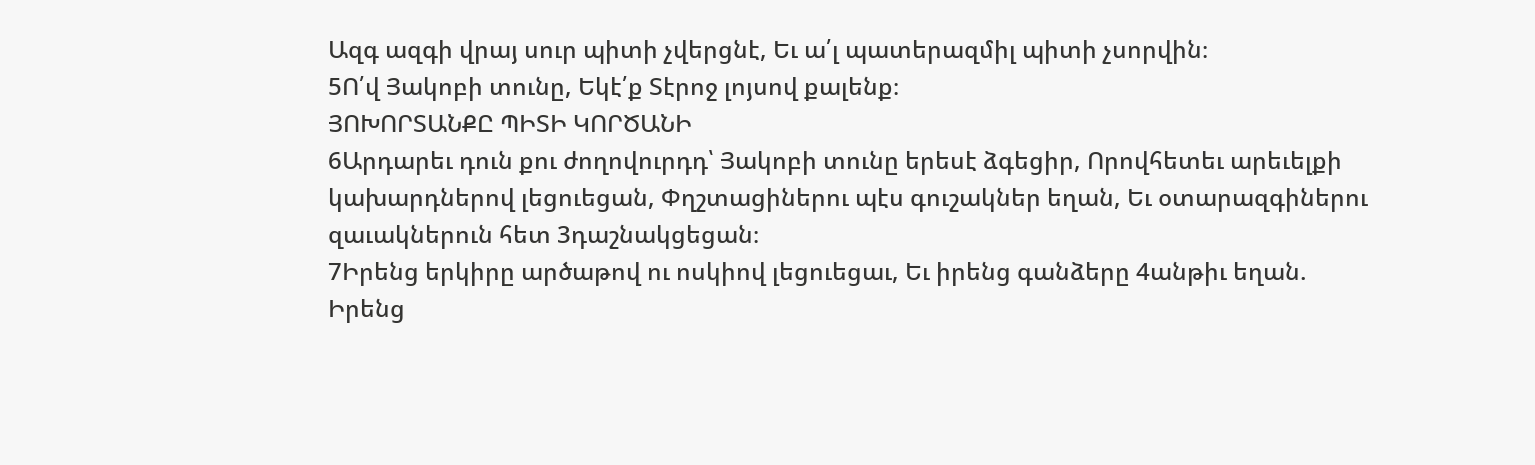Ազգ ազգի վրայ սուր պիտի չվերցնէ, Եւ ա՛լ պատերազմիլ պիտի չսորվին։
5Ո՛վ Յակոբի տունը, Եկէ՛ք Տէրոջ լոյսով քալենք։
ՅՈԽՈՐՏԱՆՔԸ ՊԻՏԻ ԿՈՐԾԱՆԻ
6Արդարեւ դուն քու ժողովուրդդ՝ Յակոբի տունը երեսէ ձգեցիր, Որովհետեւ արեւելքի կախարդներով լեցուեցան, Փղշտացիներու պէս գուշակներ եղան, Եւ օտարազգիներու զաւակներուն հետ 3դաշնակցեցան։
7Իրենց երկիրը արծաթով ու ոսկիով լեցուեցաւ, Եւ իրենց գանձերը 4անթիւ եղան. Իրենց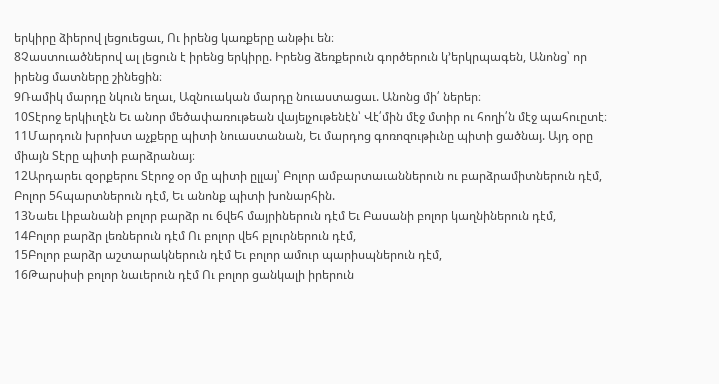երկիրը ձիերով լեցուեցաւ, Ու իրենց կառքերը անթիւ են։
8Չաստուածներով ալ լեցուն է իրենց երկիրը. Իրենց ձեռքերուն գործերուն կ’երկրպագեն, Անոնց՝ որ իրենց մատները շինեցին։
9Ռամիկ մարդը նկուն եղաւ, Ազնուական մարդը նուաստացաւ. Անոնց մի՛ ներեր։
10Տէրոջ երկիւղէն Եւ անոր մեծափառութեան վայելչութենէն՝ Վէ՛մին մէջ մտիր ու հողի՛ն մէջ պահուըտէ։
11Մարդուն խրոխտ աչքերը պիտի նուաստանան, Եւ մարդոց գոռոզութիւնը պիտի ցածնայ. Այդ օրը միայն Տէրը պիտի բարձրանայ։
12Արդարեւ զօրքերու Տէրոջ օր մը պիտի ըլլայ՝ Բոլոր ամբարտաւաններուն ու բարձրամիտներուն դէմ, Բոլոր 5հպարտներուն դէմ, Եւ անոնք պիտի խոնարհին.
13Նաեւ Լիբանանի բոլոր բարձր ու 6վեհ մայրիներուն դէմ Եւ Բասանի բոլոր կաղնիներուն դէմ,
14Բոլոր բարձր լեռներուն դէմ Ու բոլոր վեհ բլուրներուն դէմ,
15Բոլոր բարձր աշտարակներուն դէմ Եւ բոլոր ամուր պարիսպներուն դէմ,
16Թարսիսի բոլոր նաւերուն դէմ Ու բոլոր ցանկալի իրերուն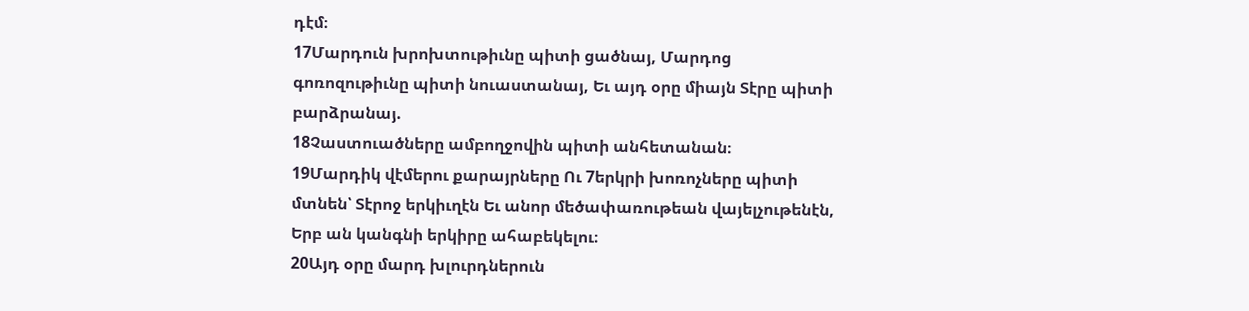դէմ։
17Մարդուն խրոխտութիւնը պիտի ցածնայ, Մարդոց գոռոզութիւնը պիտի նուաստանայ, Եւ այդ օրը միայն Տէրը պիտի բարձրանայ.
18Չաստուածները ամբողջովին պիտի անհետանան։
19Մարդիկ վէմերու քարայրները Ու 7երկրի խոռոչները պիտի մտնեն՝ Տէրոջ երկիւղէն Եւ անոր մեծափառութեան վայելչութենէն, Երբ ան կանգնի երկիրը ահաբեկելու։
20Այդ օրը մարդ խլուրդներուն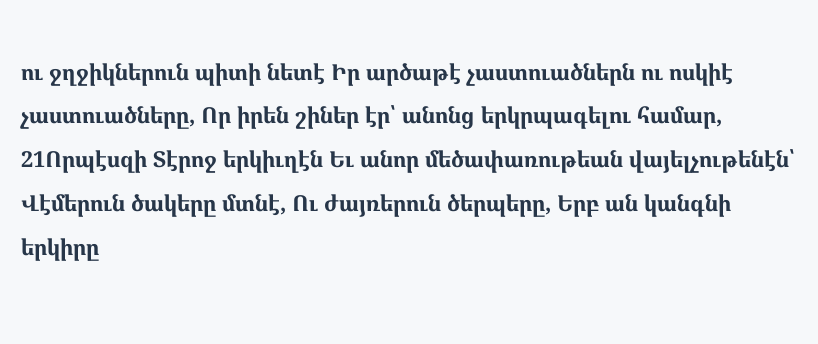ու ջղջիկներուն պիտի նետէ Իր արծաթէ չաստուածներն ու ոսկիէ չաստուածները, Որ իրեն շիներ էր՝ անոնց երկրպագելու համար,
21Որպէսզի Տէրոջ երկիւղէն Եւ անոր մեծափառութեան վայելչութենէն՝ Վէմերուն ծակերը մտնէ, Ու ժայռերուն ծերպերը, Երբ ան կանգնի երկիրը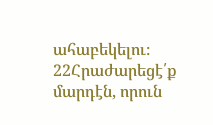ահաբեկելու։
22Հրաժարեցէ՛ք մարդէն, որուն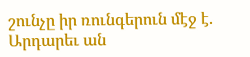շունչը իր ռունգերուն մէջ է. Արդարեւ ան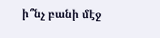ի՞նչ բանի մէջ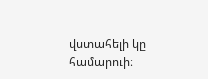վստահելի կը համարուի։